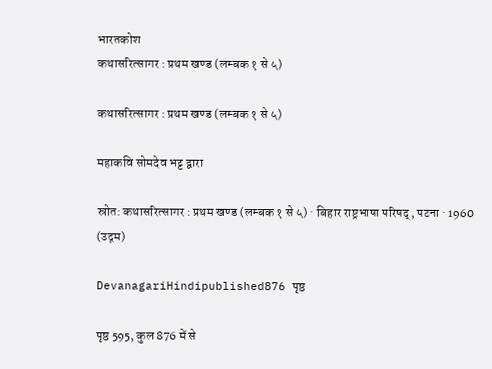भारतकोश
कथासरित्सागर : प्रथम खण्ड (लम्बक १ से ५)

कथासरित्सागर : प्रथम खण्ड (लम्बक १ से ५)

महाकवि सोमदेव भट्ट द्वारा

स्रोत: कथासरित्सागर : प्रथम खण्ड (लम्बक १ से ५) · बिहार राष्ट्रभाषा परिषद्, पटना · 1960 (उद्गम)

DevanagariHindipublished876 पृष्ठ

पृष्ठ 595, कुल 876 में से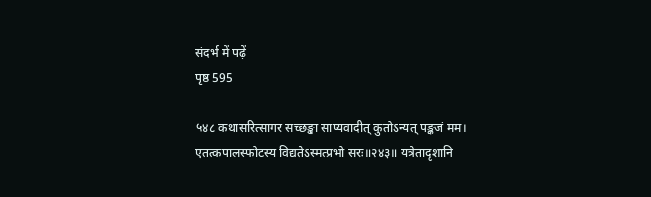संदर्भ में पढ़ें
पृष्ठ 595

५४८ कथासरित्सागर सच्छङ्खा साप्यवादीत् कुतोऽन्यत् पङ्कजं मम। एतत्कपालस्फोटस्य विद्यतेऽस्मत्प्रभो सरः॥२४३॥ यत्रेतादृशानि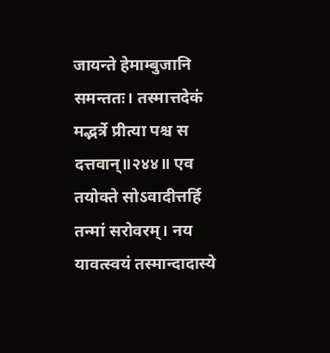जायन्ते हेमाम्बुजानि समन्ततः। तस्मात्तदेकं मद्भर्त्रे प्रीत्या पश्च स दत्तवान्॥२४४॥ एव तयोक्ते सोऽवादीत्तर्हि तन्मां सरोवरम्। नय यावत्स्वयं तस्मान्दादास्ये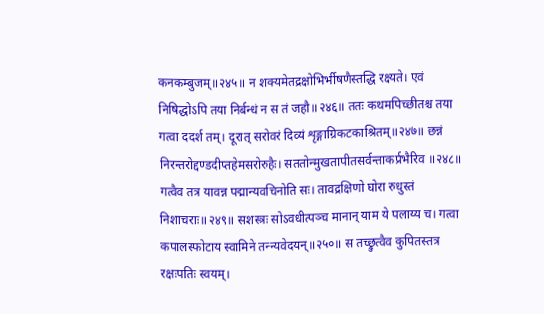कनकम्बुजम्॥२४५॥ न शक्यमेतद्रक्षोभिर्भीषणैस्तद्धि रक्ष्यते। एवं निषिद्धोऽपि तया निर्बन्धं न स तं जहौ॥२४६॥ ततः कथमपिच्छीतश्च तया गत्वा ददर्श तम्। दूरात् सरोवरं दिव्यं शृङ्गाग्रिकटकाश्रितम्॥२४७॥ छन्नं निरन्तरोद्दण्डदीप्तहेमसरोरुहैः। सततोन्मुखतापीतसर्वन्ताकर्प्रभैरिव ॥२४८॥ गत्वैव तत्र यावन्न पद्मान्यवचिनोति सः। तावद्रक्षिणो घोरा रुधुस्तं निशाचराः॥२४९॥ सशस्त्रः सोऽवधीत्पञ्च मानान् याम ये पलाय्य च। गत्वा कपालस्फोटाय स्वामिने तन्न्यवेदयन्॥२५०॥ स तच्छ्रुत्वैव कुपितस्तत्र रक्षःपतिः स्वयम्।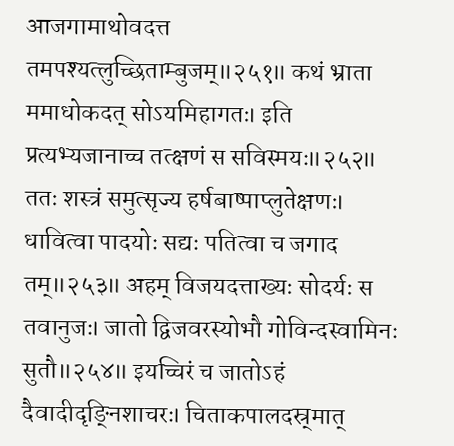आजगामाथोवदत्त तमपश्यत्लुच्छिताम्बुजम्॥२५१॥ कथं भ्राता ममाधोकदत् सोऽयमिहागतः। इति प्रत्यभ्यजानाच्च तत्क्षणं स सविस्मयः॥२५२॥ ततः शस्त्रं समुत्सृज्य हर्षबाष्पाप्लुतेक्षणः। धावित्वा पादयोः सद्यः पतित्वा च जगाद तम्॥२५३॥ अहम् विजयदत्ताख्यः सोदर्यः स तवानुजः। जातो द्विजवरस्योभौ गोविन्दस्वामिनः सुतौ॥२५४॥ इयच्चिरं च जातोऽहं दैवादीदृङ्निशाचरः। चिताकपालदस्र्मात्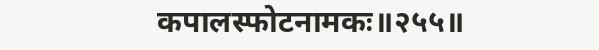कपालस्फोटनामकः॥२५५॥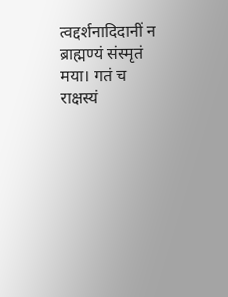त्वद्दर्शनादिदानीं न ब्राह्मण्यं संस्मृतं मया। गतं च राक्षस्यं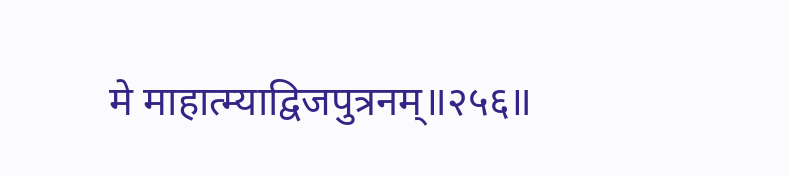मे माहात्म्याद्विजपुत्रनम्॥२५६॥